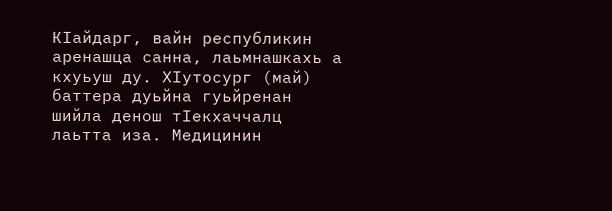КIайдарг, вайн республикин аренашца санна, лаьмнашкахь а кхуьуш ду. ХIутосург (май) баттера дуьйна гуьйренан шийла денош тIекхаччалц лаьтта иза. Медицинин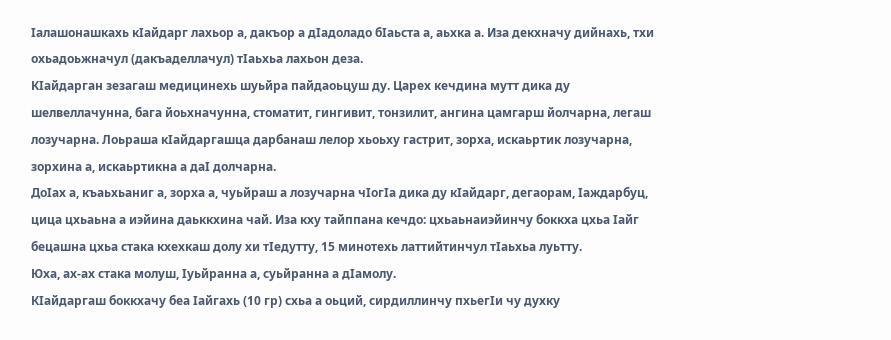Iалашонашкахь кIайдарг лахьор а, дакъор а дIадоладо бIаьста а, аьхка а. Иза декхначу дийнахь, тхи охьадоьжначул (дакъаделлачул) тIаьхьа лахьон деза.
КIайдарган зезагаш медицинехь шуьйра пайдаоьцуш ду. Царех кечдина мутт дика ду шелвеллачунна, бага йоьхначунна, стоматит, гингивит, тонзилит, ангина цамгарш йолчарна, легаш лозучарна. Лоьраша кIайдаргашца дарбанаш лелор хьоьху гастрит, зорха, искаьртик лозучарна, зорхина а, искаьртикна а даI долчарна.
ДоIах а, къаьхьаниг а, зорха а, чуьйраш а лозучарна чIогIа дика ду кIайдарг, дегаорам, Iаждарбуц, цица цхьаьна а иэйина даьккхина чай. Иза кху тайппана кечдо: цхьаьнаиэйинчу боккха цхьа Iайг бецашна цхьа стака кхехкаш долу хи тIедутту, 15 минотехь латтийтинчул тIаьхьа луьтту.
Юха, ах-ах стака молуш, Iуьйранна а, суьйранна а дIамолу.
КIайдаргаш боккхачу беа Iайгахь (10 гр) схьа а оьций, сирдиллинчу пхьегIи чу духку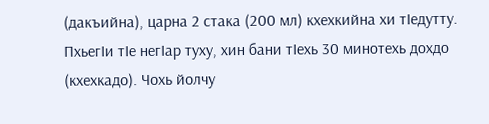(дакъийна), царна 2 стака (200 мл) кхехкийна хи тIедутту. ПхьегIи тIе негIар туху, хин бани тIехь 30 минотехь дохдо (кхехкадо). Чохь йолчу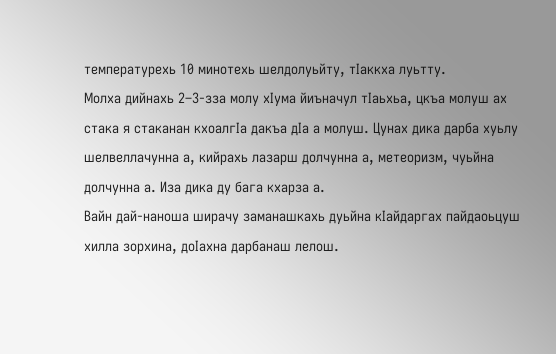температурехь 10 минотехь шелдолуьйту, тIаккха луьтту.
Молха дийнахь 2–3-зза молу хIума йиъначул тIаьхьа, цкъа молуш ах стака я стаканан кхоалгIа дакъа дIа а молуш. Цунах дика дарба хуьлу шелвеллачунна а, кийрахь лазарш долчунна а, метеоризм, чуьйна долчунна а. Иза дика ду бага кхарза а.
Вайн дай-наноша ширачу заманашкахь дуьйна кIайдаргах пайдаоьцуш хилла зорхина, доIахна дарбанаш лелош.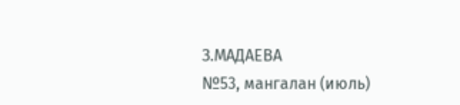З.МАДАЕВА
№53, мангалан (июль)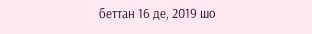беттан 16 де, 2019 шо